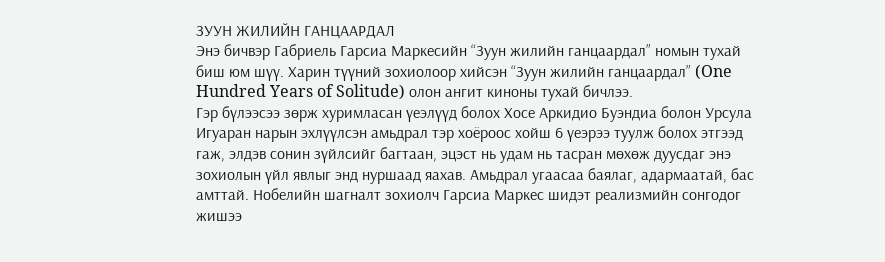ЗУУН ЖИЛИЙН ГАНЦААРДАЛ
Энэ бичвэр Габриель Гарсиа Маркесийн “Зуун жилийн ганцаардал” номын тухай биш юм шүү. Харин түүний зохиолоор хийсэн “Зуун жилийн ганцаардал” (One Hundred Years of Solitude) олон ангит киноны тухай бичлээ.
Гэр бүлээсээ зөрж хуримласан үеэлүүд болох Хосе Аркидио Буэндиа болон Урсула Игуаран нарын эхлүүлсэн амьдрал тэр хоёроос хойш 6 үеэрээ туулж болох этгээд гаж, элдэв сонин зүйлсийг багтаан, эцэст нь удам нь тасран мөхөж дуусдаг энэ зохиолын үйл явлыг энд нуршаад яахав. Амьдрал угаасаа баялаг, адармаатай, бас амттай. Нобелийн шагналт зохиолч Гарсиа Маркес шидэт реализмийн сонгодог жишээ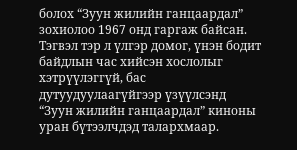болох “Зуун жилийн ганцаардал” зохиолоо 1967 онд гаргаж байсан. Тэгвэл тэр л үлгэр домог, үнэн бодит байдлын час хийсэн хослолыг хэтрүүлэггүй, бас дутуудуулаагүйгээр үзүүлсэнд “Зуун жилийн ганцаардал” киноны уран бүтээлчдэд талархмаар.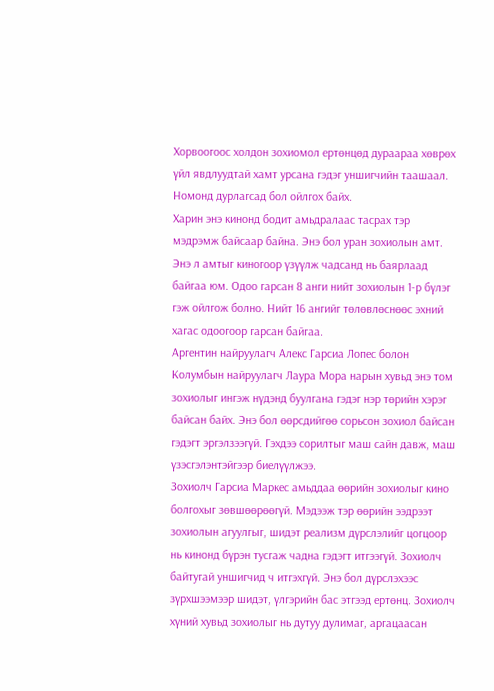Хорвоогоос холдон зохиомол ертөнцөд дураараа хөврөх үйл явдлуудтай хамт урсана гэдэг уншигчийн таашаал. Номонд дурлагсад бол ойлгох байх.
Харин энэ кинонд бодит амьдралаас тасрах тэр мэдрэмж байсаар байна. Энэ бол уран зохиолын амт. Энэ л амтыг киногоор үзүүлж чадсанд нь баярлаад байгаа юм. Одоо гарсан 8 анги нийт зохиолын 1-р бүлэг гэж ойлгож болно. Нийт 16 ангийг төлөвлөснөөс эхний хагас одоогоор гарсан байгаа.
Аргентин найруулагч Алекс Гарсиа Лопес болон Колумбын найруулагч Лаура Мора нарын хувьд энэ том зохиолыг ингэж нүдэнд буулгана гэдэг нэр төрийн хэрэг байсан байх. Энэ бол өөрсдийгөө сорьсон зохиол байсан гэдэгт эргэлзээгүй. Гэхдээ сорилтыг маш сайн давж, маш үзэсгэлэнтэйгээр биелүүлжээ.
Зохиолч Гарсиа Маркес амьддаа өөрийн зохиолыг кино болгохыг зөвшөөрөөгүй. Мэдээж тэр өөрийн ээдрээт зохиолын агуулгыг, шидэт реализм дүрслэлийг цогцоор нь кинонд бүрэн тусгаж чадна гэдэгт итгээгүй. Зохиолч байтугай уншигчид ч итгэхгүй. Энэ бол дүрслэхээс зүрхшээмээр шидэт, үлгэрийн бас этгээд ертөнц. Зохиолч хүний хувьд зохиолыг нь дутуу дулимаг, аргацаасан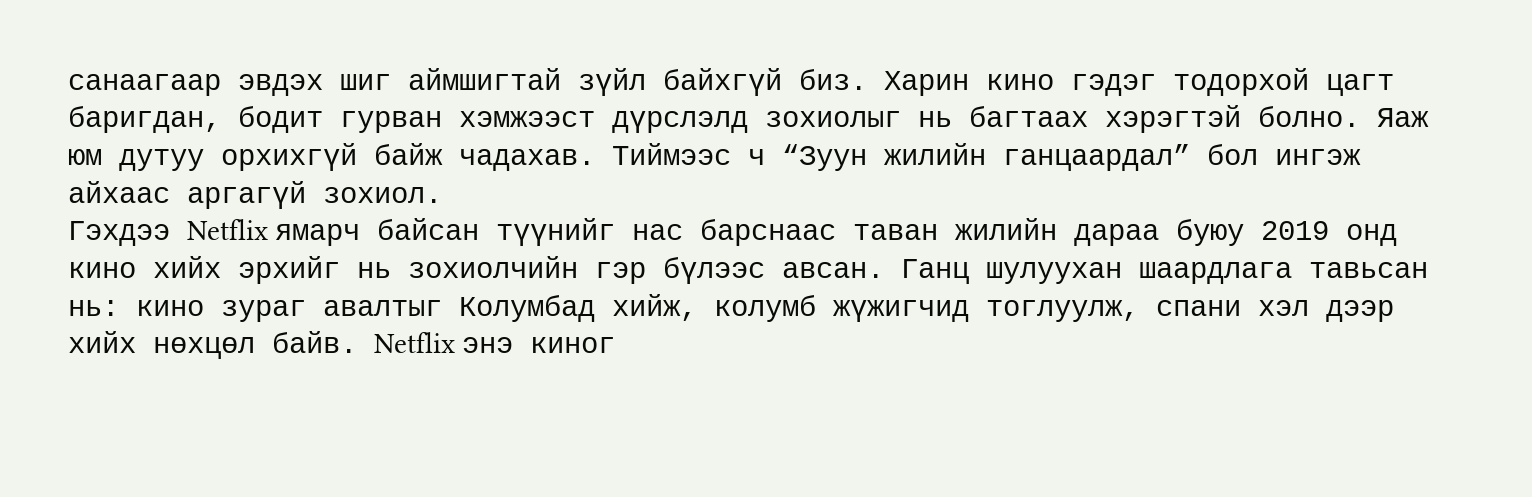санаагаар эвдэх шиг аймшигтай зүйл байхгүй биз. Харин кино гэдэг тодорхой цагт баригдан, бодит гурван хэмжээст дүрслэлд зохиолыг нь багтаах хэрэгтэй болно. Яаж юм дутуу орхихгүй байж чадахав. Тиймээс ч “Зуун жилийн ганцаардал” бол ингэж айхаас аргагүй зохиол.
Гэхдээ Netflix ямарч байсан түүнийг нас барснаас таван жилийн дараа буюу 2019 онд кино хийх эрхийг нь зохиолчийн гэр бүлээс авсан. Ганц шулуухан шаардлага тавьсан нь: кино зураг авалтыг Колумбад хийж, колумб жүжигчид тоглуулж, спани хэл дээр хийх нөхцөл байв. Netflix энэ киног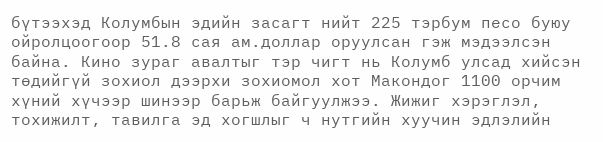бүтээхэд Колумбын эдийн засагт нийт 225 тэрбум песо буюу ойролцоогоор 51.8 сая ам.доллар оруулсан гэж мэдээлсэн байна. Кино зураг авалтыг тэр чигт нь Колумб улсад хийсэн төдийгүй зохиол дээрхи зохиомол хот Макондог 1100 орчим хүний хүчээр шинээр барьж байгуулжээ. Жижиг хэрэглэл, тохижилт, тавилга эд хогшлыг ч нутгийн хуучин эдлэлийн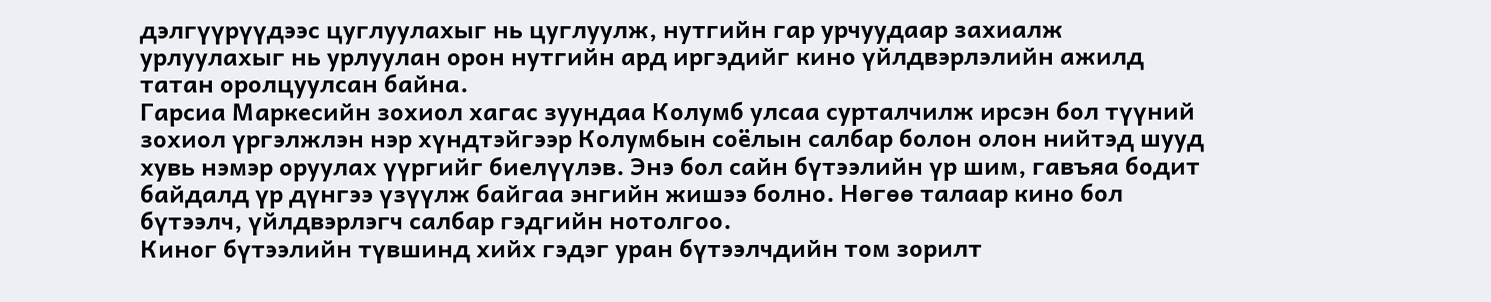дэлгүүрүүдээс цуглуулахыг нь цуглуулж, нутгийн гар урчуудаар захиалж урлуулахыг нь урлуулан орон нутгийн ард иргэдийг кино үйлдвэрлэлийн ажилд татан оролцуулсан байна.
Гарсиа Маркесийн зохиол хагас зуундаа Колумб улсаа сурталчилж ирсэн бол түүний зохиол үргэлжлэн нэр хүндтэйгээр Колумбын соёлын салбар болон олон нийтэд шууд хувь нэмэр оруулах үүргийг биелүүлэв. Энэ бол сайн бүтээлийн үр шим, гавъяа бодит байдалд үр дүнгээ үзүүлж байгаа энгийн жишээ болно. Нөгөө талаар кино бол бүтээлч, үйлдвэрлэгч салбар гэдгийн нотолгоо.
Киног бүтээлийн түвшинд хийх гэдэг уран бүтээлчдийн том зорилт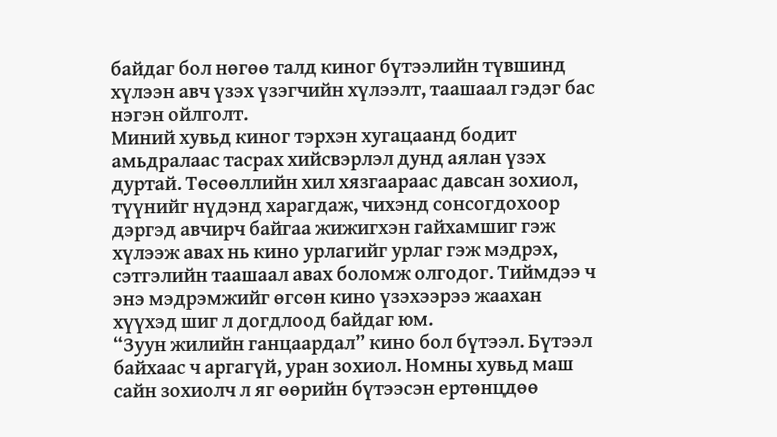байдаг бол нөгөө талд киног бүтээлийн түвшинд хүлээн авч үзэх үзэгчийн хүлээлт, таашаал гэдэг бас нэгэн ойлголт.
Миний хувьд киног тэрхэн хугацаанд бодит амьдралаас тасрах хийсвэрлэл дунд аялан үзэх дуртай. Төсөөллийн хил хязгаараас давсан зохиол, түүнийг нүдэнд харагдаж, чихэнд сонсогдохоор дэргэд авчирч байгаа жижигхэн гайхамшиг гэж хүлээж авах нь кино урлагийг урлаг гэж мэдрэх, сэтгэлийн таашаал авах боломж олгодог. Тиймдээ ч энэ мэдрэмжийг өгсөн кино үзэхээрээ жаахан хүүхэд шиг л догдлоод байдаг юм.
“Зуун жилийн ганцаардал” кино бол бүтээл. Бүтээл байхаас ч аргагүй, уран зохиол. Номны хувьд маш сайн зохиолч л яг өөрийн бүтээсэн ертөнцдөө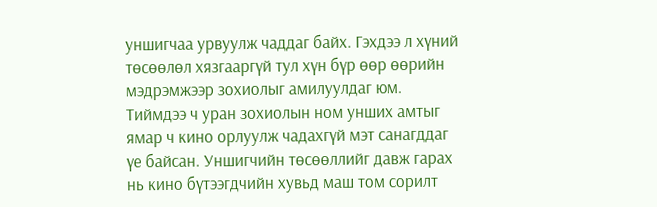уншигчаа урвуулж чаддаг байх. Гэхдээ л хүний төсөөлөл хязгааргүй тул хүн бүр өөр өөрийн мэдрэмжээр зохиолыг амилуулдаг юм. Тиймдээ ч уран зохиолын ном унших амтыг ямар ч кино орлуулж чадахгүй мэт санагддаг үе байсан. Уншигчийн төсөөллийг давж гарах нь кино бүтээгдчийн хувьд маш том сорилт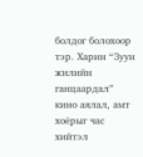болдог болохоор тэр. Харин “Зуун жилийн ганцаардал” кино аялал, амт хоёрыг час хийтэл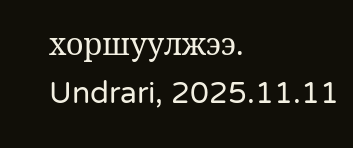хоршуулжээ.
Undrari, 2025.11.11